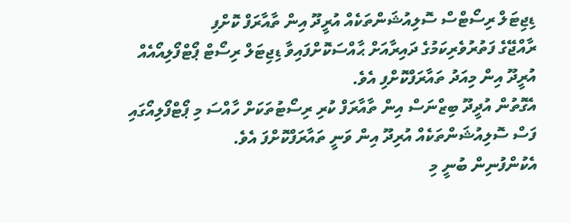ޑިޖިޓަލް ރިސޯޓްސް ސޮލިއުޝަންތަކެއް އުރީދޫ އިން ތާއާރަފް ކޮށްފި
ރާއްޖޭގެ ފަތުރުވެރިކަމުގެ ދައިރާއަށް ޙާއްސަކޮށްފައިވާ ޑިޖިޓަލް ރިސޯޓް ޕޯޓްފޯލިއޯއެއް އުރީދޫ އިން މިއަދު ތައާރަފްކޮށްފި އެވެ.
އެގޮތުން އުދީދޫ ބިޒްނަސް އިން ތާއާރަފް ކުރި ރިސޯޓުތަކަށް ހާއްސަ މި ޕޯޓްފޯލިއޯގައި ފަސް ސޮލިއުޝަންތަކެއް އުރިދޫ އިން ވަނީ ތައާރަފްކޮށްފަ އެވެ.
އެކުންފުނިން ބުނީ މި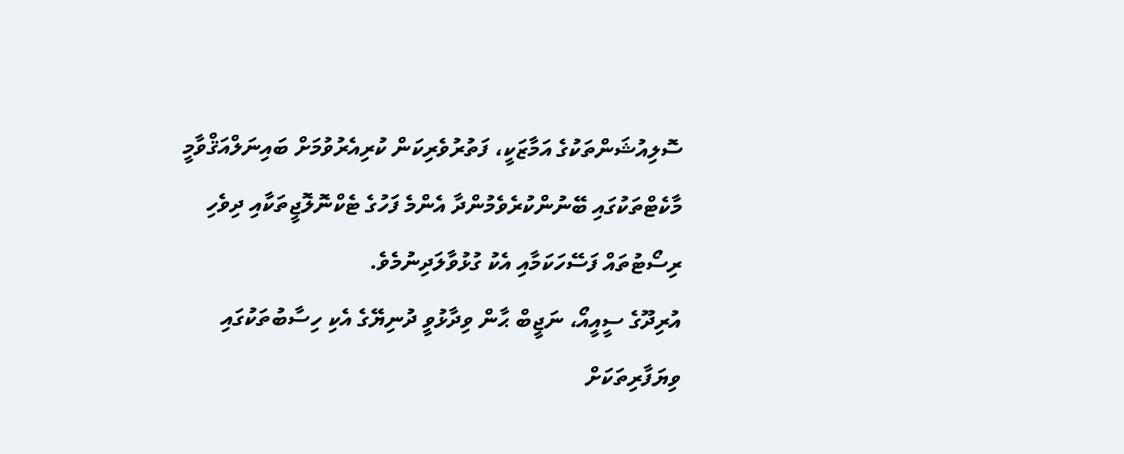ސޮލިއުޝަންތަކުގެ އަމާޒަކީ، ފަތުރުވެރިކަން ކުރިއެރުވުމަށް ބައިނަލްއަޤްވާމީ މާކެޓްތަކުގައި ބޭނުންކުރެވެމުންދާ އެންމެ ފަހުގެ ޓެކްނޮލޮޖީތަކާއި ދިވެހި ރިސޯޓުތައް ފަސޭހަކަމާއި އެކު ގުޅުވާލަދިނުމެވެ.
އުރިދޫގެ ސީއީއޯ، ނަޖީބް ޙާން ވިދާޅުވީ ދުނިޔޭގެ އެކި ހިސާބުތަކުގައި ވިޔަފާރިތަކަށް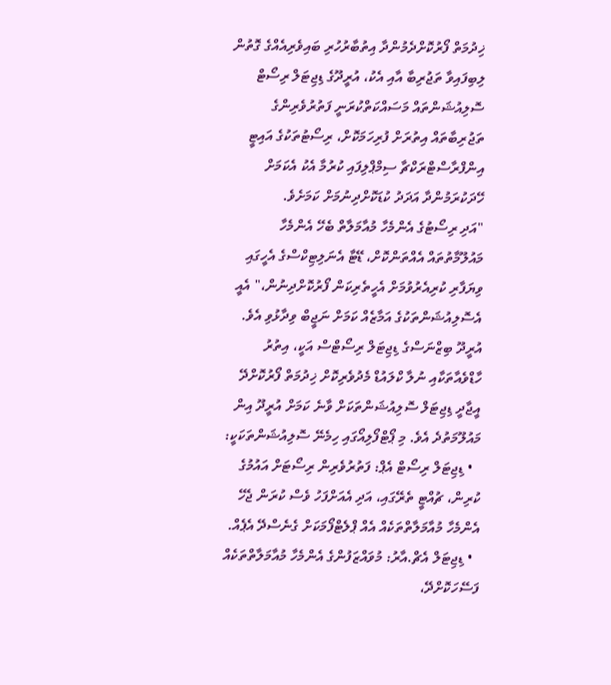ޚިދުމަތް ފޯރުކޮށްދެމުންދާ އިތުބާރުހުރި ބައިވެރިއެއްގެ ގޮތުން ލިބިފައިވާ ތަޖުރިބާ އާއި އެކު، އުރީދޫގެ ޑިޖިޓަލް ރިސޯޓް ސޮލިއުޝަންތައް މަސައްކަތްކުރަނީ ފަތުރުވެރިންގެ ތަޖުރިބާތައް އިތުރަށް ފުރިހަމަކޮށް، ރިސޯޓުތަކުގެ އައިޓީ އިންފްރާސްޓްރަކްޗާ ސިމްޕްލިފައި ކުރުމާ އެކު އެކަމަށް ހޭދަކުރަމުންދާ އަދަދު ކުޑަކޮށްދިނުމަށް ކަމަށެވެ.
"އަދި ރިސޯޓުގެ އެންމެހާ މުއާމަލާތް ބެހޭ އެންމެހާ މައުލޫމާތުތައް އެއްތަންކޮށް، ޑޭޓާ އެނަލިޓިކްސްގެ އެހީގައި ވިޔަފާރި ކުރިއެރުވުމަށް އެހީތެރިކަން ފޯރުކޮށްދިނުން،" އެއީ އެސޮލިއުޝަންތަކުގެ އަމާޒެއް ކަމަށް ނަޖީބް ވިދާޅުވި އެވެ.
އުރީދޫ ބިޒްނަސްގެ ޑިޖިޓަލް ރިސޯޓްސް އަކީ، އިތުރު ހާޑްވެއާތަކާއި ނުލާ ކްލައުޑް މެދުވެރިކޮށް ޚިދުމަތް ފޯރުކޮށްދޭ އީޖާދީ ޑިޖިޓަލް ސޮލިއުޝަންތަކަށް ވާނެ ކަމަށް އުރީދޫ އިން މައުލޫމަތުދެ އެވެ. މި ޕޯޓްފޯލިއޯގައި ހިމެނޭ ސޮލިއުޝަންތަކަކީ:
  • ޑިޖިޓަލް ރިސޯޓް އެޕް: ފަތުރުވެރިން ރިސޯޓަށް އައުމުގެ ކުރިން، ޗުއްޓީ ތެރޭގައި، އަދި އެއަށްފަހު ވެސް ކުރަން ޖެހޭ އެންމެހާ މުއާމަލާތްތަކެއް އެއް ޕްލެޓްފޯމަކަށް ގެނެސްދޭ އެޕެއް.
  • ޑިޖިޓަލް އެޗް.އާރު: މުވައްޒަފުންގެ އެންމެހާ މުއާމަލާތްތަކެއް ފަސޭހަކޮށްދޭ،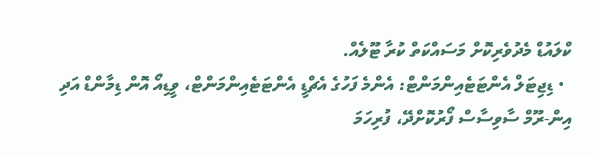ކްލައުޑް މެދުވެރިކޮށް މަސައްކަތް ކުރާ ޓޫލެއް.
  • ޑިޖިޓަލް އެންޓަޓެއިންމަންޓް: އެންމެ ފަހުގެ އެޗްޑީ އެންޓަޓެއިންމަންޓް، ވީޑިއޯ އޮން ޑިމާންޑް އަދި އިން-ރޫމް ސާވިސާސް ފޯރުކޮށްދޭ، ފުރިހަމަ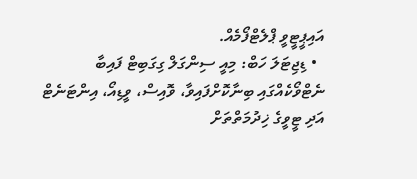އައިޕީޓީވީ ޕްލެޓްފޯމެއް.
  • ޑިޖިޓަލަ ހަބް: މިއީ ސިންގަލް ގިގަބިޓް ފައިބާ ނެޓްވޯކެއްގައި ބިނާކޮށްފައިވާ، ވޮއިސް، ވީޑިއޯ، އިންޓަނެޓް އަދި ޓީވީގެ ޚިދުމަތްތަށް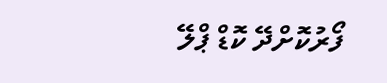ފޯރުކޮށްދޭ ކޮޑް ޕްލޭ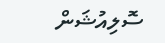ސޮލިއުޝަން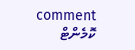comment ކޮމެންޓް